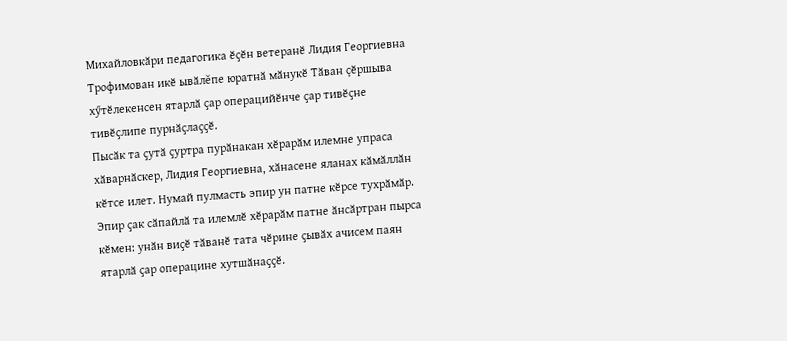Михайловкӑри педагогика ӗҫӗн ветеранӗ Лидия Георгиевна Трофимован икӗ ывӑлĕпе юратнӑ мӑнукӗ Тӑван çӗршыва хӳтӗлекенсен ятарлӑ ҫар операцийӗнче ҫар тивӗҫне тивӗҫлипе пурнӑҫлаҫҫӗ.
Пысӑк та ҫутӑ ҫуртра пурӑнакан хӗрарӑм илемне упраса хӑварнӑскер, Лидия Георгиевна, хӑнасене яланах кӑмӑллӑн кӗтсе илет. Нумай пулмасть эпир ун патне кӗрсе тухрӑмӑр. Эпир ҫак сӑпайлӑ та илемлӗ хӗрарӑм патне ӑнсӑртран пырса кӗмен: унӑн виҫӗ тӑванӗ тата чӗрине ҫывӑх ачисем паян ятарлӑ ҫар операцине хутшӑнаҫҫӗ.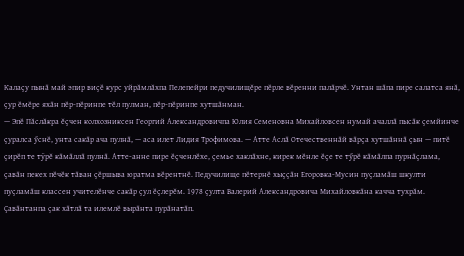Калаҫу пынӑ май эпир виҫӗ курс уйрăмлăхпа Пелепейри педучилищĕре пӗрле вӗренни палӑрчӗ. Унтан шӑпа пире салатса янă, ҫур ӗмӗре яхӑн пӗр-пӗринпе тӗл пулман, пӗр-пӗринпе хутшӑнман.
— Эпӗ Пăслăкра ĕҫчен колхозниксен Георгий Александровичпа Юлия Семеновна Михайловсен нумай ачаллӑ пысӑк ҫемйинче ҫуралса ӳснӗ, унта сакӑр ача пулнӑ, — аса илет Лидия Трофимова. — Атте Аслӑ Отечественнӑй вӑрҫа хутшӑннӑ ҫын — питӗ ҫирӗп те тÿрĕ кӑмӑллӑ пулнӑ. Атте-анне пире ӗҫченлӗхе, ҫемье хаклӑхне, кирек мӗнле ӗҫе те тӳрӗ кӑмӑлпа пурнӑҫлама, ҫавӑн пекех пӗчӗк тӑван ҫӗршыва юратма вӗрентнӗ. Педучилище пӗтернӗ хыҫҫӑн Егоровка-Мусин пуҫламӑш шкулти пуҫламӑш классен учителӗнче сакӑр ҫул ӗҫлерĕм. 1978 ҫулта Валерий Александровича Михайловкӑна качча тухрăм. Ҫавӑнтанпа ҫак хӑтлӑ та илемлӗ вырӑнта пурӑнатӑп.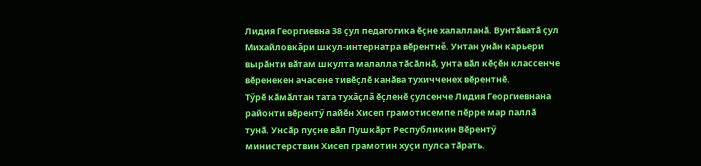Лидия Георгиевна 38 ҫул педагогика ӗҫне халалланӑ. Вунтӑватӑ ҫул Михайловкăри шкул-интернатра вӗрентнĕ. Унтан унӑн карьери вырӑнти вӑтам шкулта малалла тӑсӑлнӑ, унта вӑл кӗҫӗн классенче вӗренекен ачасене тивӗҫлӗ канӑва тухичченех вӗрентнӗ.
Тӳрӗ кӑмӑлтан тата тухăçлă ӗҫленӗ ҫулсенче Лидия Георгиевнана районти вӗрентӳ пайӗн Хисеп грамотисемпе пӗрре мар паллӑ тунӑ. Унсӑр пуҫне вӑл Пушкӑрт Республикин Вӗрентӳ министерствин Хисеп грамотин хуҫи пулса тӑрать.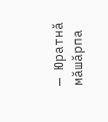— Юратнӑ мӑшӑрпа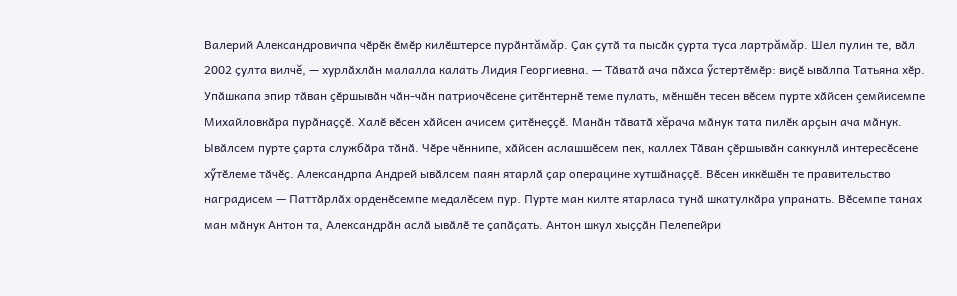Валерий Александровичпа чӗрӗк ӗмӗр килӗштерсе пурӑнтăмăр. Ҫак ҫутӑ та пысӑк ҫурта туса лартрăмăр. Шел пулин те, вӑл 2002 ҫулта вилчĕ, — хурлӑхлӑн малалла калать Лидия Георгиевна. — Тӑватӑ ача пӑхса ӳстертӗмӗр: виҫӗ ывӑлпа Татьяна хӗр. Упӑшкапа эпир тӑван ҫӗршывӑн чӑн-чӑн патриочӗсене ҫитӗнтернӗ теме пулать, мӗншӗн тесен вӗсем пурте хӑйсен çемйисемпе Михайловкӑра пурӑнаҫҫӗ. Халӗ вӗсен хӑйсен ачисем ҫитӗнеҫҫӗ. Манӑн тӑватӑ хĕрача мӑнук тата пилӗк арçын ача мӑнук. Ывӑлсем пурте ҫарта службӑра тӑнӑ. Чӗре чӗннипе, хӑйсен аслашшӗсем пек, каллех Тӑван çӗршывӑн саккунлӑ интересӗсене хӳтӗлеме тӑчӗҫ. Александрпа Андрей ывӑлсем паян ятарлӑ ҫар операцине хутшӑнаҫҫӗ. Вӗсен иккӗшӗн те правительство наградисем — Паттӑрлӑх орденӗсемпе медалӗсем пур. Пурте ман килте ятарласа тунӑ шкатулкӑра упранать. Вӗсемпе танах ман мӑнук Антон та, Александрӑн аслӑ ывӑлӗ те ҫапӑҫать. Антон шкул хыҫҫӑн Пелепейри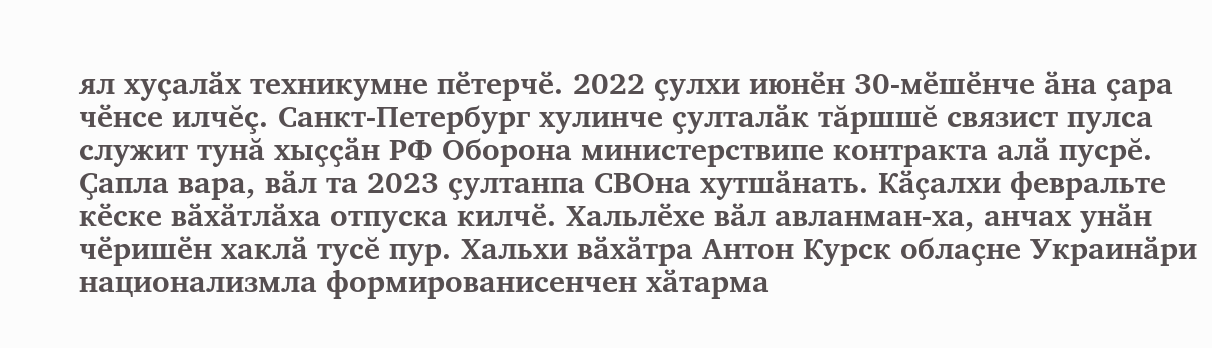ял хуҫалӑх техникумне пӗтерчӗ. 2022 ҫулхи июнӗн 30-мӗшӗнче ӑна ҫара чӗнсе илчĕç. Санкт-Петербург хулинче ҫулталӑк тăршшĕ связист пулса служит тунă хыҫҫӑн РФ Оборона министерствипе контракта алӑ пусрĕ. Ҫапла вара, вӑл та 2023 ҫултанпа СВОна хутшӑнать. Кӑҫалхи февральте кӗске вӑхӑтлӑха отпуска килчӗ. Хальлӗхе вӑл авланман-ха, анчах унӑн чӗришӗн хаклӑ тусĕ пур. Хальхи вӑхӑтра Антон Курск облаҫне Украинӑри национализмла формированисенчен хӑтарма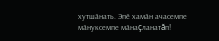хутшӑнать. Эпӗ хамӑн ачасемпе мӑнуксемпе мӑнаçланатăп!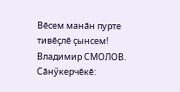Вӗсем манӑн пурте тивӗҫлӗ ҫынсем!
Владимир СМОЛОВ.
Сӑнӳкерчӗкӗ: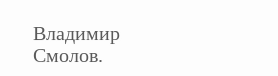Владимир Смолов.